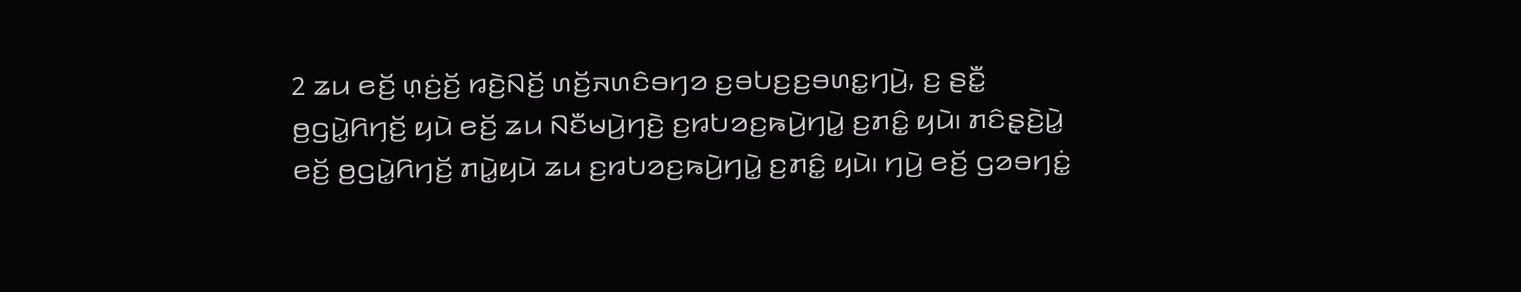2 ꤘꤣ ꤕꤢꤩ꤬ ꤛ꤫ꤢꤦ꤬ꤢꤩ꤬ ꤙꤢꤧ꤬ꤡꤢꤩ꤬ ꤛꤢꤩ꤬ꤏꤛꤢꤨꤋꤚꤤ ꤢ꤬ꤋꤝꤢ꤬ꤢ꤬ꤋꤛꤢ꤭ꤚꤣꤧ꤬, ꤢ꤬ ꤔꤢꤪ꤭ ꤥ꤬ꤞꤣꤧ꤭ꤖꤚꤢꤩ꤬ ꤟꤣꤧ ꤕꤢꤩ꤬ ꤘꤣ ꤡꤢꤪꤗꤣꤧ꤬ꤚꤢꤧ꤬ ꤢ꤬ꤙꤝꤤꤢ꤬ꤒꤣꤧ꤬ꤚꤣꤧ꤭ ꤢ꤬ꤊꤢꤨ꤭ ꤟꤣꤧ꤯ ꤊꤢꤨꤔ꤫ꤢꤧ꤬ꤣꤧ꤭ ꤕꤢꤩ꤬ ꤥ꤬ꤞꤣꤧ꤭ꤖꤚꤢꤩ꤬ ꤊꤣꤧ꤭ꤟꤣꤧ ꤘꤣ ꤢ꤬ꤙꤝꤤꤢ꤬ꤒꤣꤧ꤬ꤚꤣꤧ꤭ ꤢ꤬ꤊꤢꤨ꤭ ꤟꤣꤧ꤯ ꤚꤣꤧ꤬ ꤕꤢꤩ꤬ ꤞꤤꤋꤚꤢꤦ꤭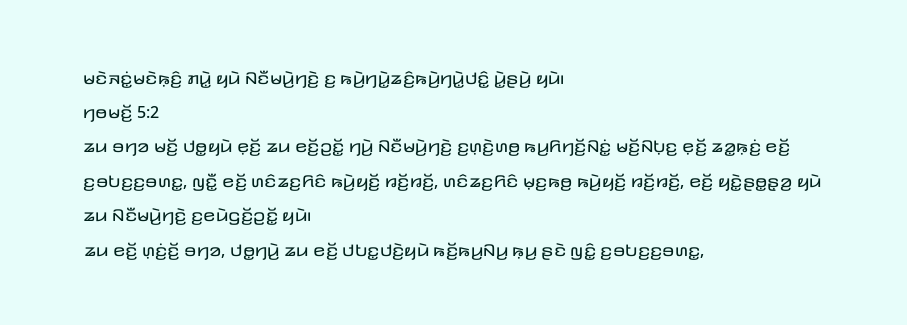ꤗꤢꤧꤏꤢꤦ꤭ꤗꤢꤧꤒ꤫ꤢꤨ꤬ ꤊꤣꤧ꤭ ꤟꤣꤧ ꤡꤢꤪꤗꤣꤧ꤬ꤚꤢꤧ꤬ ꤢ꤬ ꤒꤣꤧ꤬ꤚꤣꤧ꤭ꤘꤢꤨ꤬ꤒꤣꤧ꤬ꤚꤣꤧ꤭ꤓꤢꤨ꤭ ꤣꤧ꤭ꤔꤣꤧ꤬ ꤟꤣꤧ꤯
ꤚꤥꤗꤢꤩ꤬ 5:2
ꤘꤣ ꤋꤚꤤ ꤗꤢꤩ꤬ ꤓꤥ꤭ꤟꤣꤧ ꤕ꤫ꤢꤩ꤬ ꤘꤣ ꤕꤢꤩ꤬ꤑꤢꤩ꤭ ꤚꤣꤧ꤬ ꤡꤢꤪꤗꤣꤧ꤬ꤚꤢꤧ꤬ ꤢ꤬ꤛ꤫ꤢꤧ꤬ꤛꤥ꤬ ꤒꤣ꤬ꤖꤚꤢꤩ꤬ꤡꤢꤦ꤭ ꤗꤢꤩ꤬ꤡꤝ꤫ꤢ꤬ ꤕ꤫ꤢꤩ꤬ ꤘꤤ꤭ꤒ꤫ꤢꤦ꤬ ꤕꤢꤩ꤬ ꤢ꤬ꤋꤝꤢ꤬ꤢ꤬ꤋꤛꤢ꤭, ꤜꤢꤪ꤭ ꤕꤢꤩ꤬ ꤛꤢꤨꤘꤢ꤬ꤖꤢꤨ ꤒꤣꤧ꤬ꤟꤢꤩ꤬ ꤙꤢꤩ꤬ꤙꤢꤩ꤬, ꤛꤢꤨꤘꤢ꤬ꤖꤢꤨ ꤗ꤫ꤢ꤬ꤒꤥ꤬ ꤒꤣꤧ꤬ꤟꤢꤩ꤬ ꤙꤢꤩ꤬ꤙꤢꤩ꤬, ꤕꤢꤩ꤬ ꤟꤢꤧ꤭ꤔꤥ꤭ꤔ꤫ꤤ꤬ ꤟꤣꤧ ꤘꤣ ꤡꤢꤪꤗꤣꤧ꤬ꤚꤢꤧ꤬ ꤢ꤬ꤕꤣꤧꤞꤢꤩ꤬ꤑꤢꤩ꤭ ꤟꤣꤧ꤯
ꤘꤣ ꤕꤢꤩ꤬ ꤛ꤫ꤢꤦ꤬ꤢꤩ꤬ ꤋꤚꤤ, ꤓꤥ꤭ꤚꤣꤧ꤬ ꤘꤣ ꤕꤢꤩ꤬ ꤓꤝꤢ꤭ꤓꤢꤧ꤬ꤟꤣꤧ ꤒꤢꤩ꤬ꤒꤣ꤬ꤡꤣ꤬ ꤒ꤫ꤣ꤬ ꤔꤢꤧ ꤜꤢꤨ꤭ ꤢ꤬ꤋꤝꤢ꤬ꤢ꤬ꤋꤛꤢ꤭,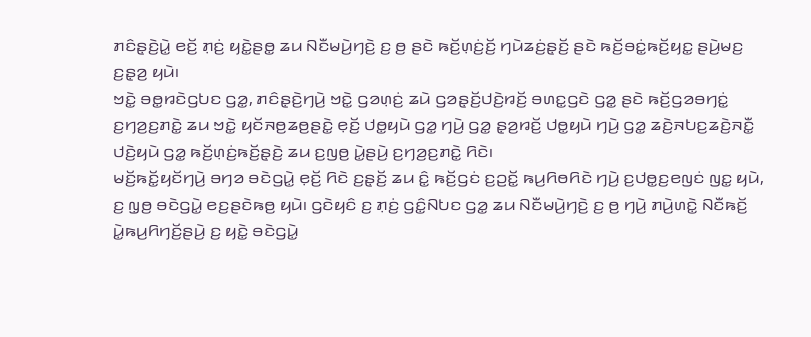ꤊꤢꤨꤔ꤫ꤢꤧ꤬ꤣꤧ꤭ ꤕꤢꤩ꤬ ꤊ꤫ꤢꤦ꤬ ꤟꤢꤧ꤭ꤔꤥ꤭ ꤘꤣ ꤡꤢꤪꤗꤣꤧ꤬ꤚꤢꤧ꤬ ꤢ꤬ ꤥ꤬ ꤔꤢꤧ ꤒꤢꤩ꤬ꤛ꤫ꤢꤦ꤬ꤢꤩ꤬ ꤚꤣꤧꤘꤢꤦ꤬ꤔ꤫ꤢꤩ꤬ ꤔꤢꤧ ꤒꤢꤩ꤬ꤋꤢꤦ꤭ꤒꤢꤩ꤬ꤟꤢ꤭ ꤔꤣꤧ꤬ꤗꤢ꤬ ꤢ꤬ꤔ꤫ꤤ꤬ ꤟꤣꤧ꤯
ꤠꤢꤧ꤭ ꤋꤥ꤭ꤙꤢꤧꤞꤝꤢ ꤞꤤ꤭, ꤊꤢꤨꤔ꤫ꤢꤧ꤬ꤚꤣꤧ꤬ ꤠꤢꤧ꤭ ꤞꤤꤛ꤫ꤢꤦ꤬ ꤘꤣꤧ ꤞꤤꤔ꤫ꤢꤩ꤬ꤓꤢꤧ꤬ꤙꤢꤩ꤬ ꤋꤛꤢ꤭ꤞꤢꤧ ꤞꤤ꤭ ꤔꤢꤧ ꤒꤢꤩ꤬ꤞꤤꤋꤚꤢꤦ꤭ ꤢ꤬ꤚꤤ꤬ꤢ꤬ꤊꤢꤧ꤭ ꤘꤣ ꤠꤢꤧ꤭ ꤟꤢꤩꤏꤥ꤬ꤘꤥ꤬ꤔꤢꤧ꤭ ꤕ꤫ꤢꤩ꤬ ꤓꤥ꤭ꤟꤣꤧ ꤞꤤ꤭ ꤚꤣꤧ꤬ ꤞꤤ꤭ ꤔ꤫ꤤ꤬ꤙꤢꤩ꤬ ꤓꤥ꤭ꤟꤣꤧ ꤚꤣꤧ꤬ ꤞꤤ꤭ ꤘꤢꤧ꤬ꤏꤝꤢ꤬ꤘꤢꤧ꤬ꤏꤢꤪ꤭ ꤓꤢꤧ꤬ꤟꤣꤧ ꤞꤤ꤭ ꤒꤢꤩ꤬ꤛ꤫ꤢꤦ꤬ꤒꤢꤩ꤬ꤔ꤫ꤢꤧ꤬ ꤘꤣ ꤢ꤬ꤜꤥ꤬ ꤣꤧ꤭ꤔꤣꤧ꤬ ꤢ꤬ꤚꤤ꤬ꤢ꤬ꤊꤢꤧ꤭ ꤖꤢꤧ꤯
ꤗꤢꤩ꤬ꤒꤢꤩ꤭ꤟꤢꤩꤚꤣꤧ꤬ ꤋꤚꤤ ꤋꤢꤧꤞꤣꤧ꤭ ꤕ꤫ꤢꤩ꤬ ꤖꤢꤧ ꤢ꤬ꤔ꤫ꤢꤩ꤬ ꤘꤣ ꤢꤨ꤭ ꤒꤢꤩ꤬ꤞꤢꤦ ꤢ꤬ꤑꤢꤩ꤭ ꤒꤣ꤬ꤖꤥꤖꤢꤧ ꤚꤣꤧ꤬ ꤢ꤬ꤓꤥ꤭ꤢ꤬ꤕꤜꤢꤦ ꤜꤢ꤭ ꤟꤣꤧ, ꤢ꤬ ꤜ꤫ꤥ꤬ ꤋꤢꤧꤞꤣꤧ꤭ ꤕꤢ꤬ꤔꤢꤧꤒꤥ꤬ ꤟꤣꤧ꤯ ꤞꤢꤧꤟꤢꤨ ꤢ꤬ ꤊ꤫ꤢꤦ꤬ ꤞꤢꤨ꤭ꤡꤝꤢ ꤞꤤ꤭ ꤘꤣ ꤡꤢꤪꤗꤣꤧ꤬ꤚꤢꤧ꤬ ꤢ꤬ ꤥ꤬ ꤚꤣꤧ꤬ ꤊꤣꤧ꤬ꤛꤢꤧ꤭ ꤡꤢꤪꤒꤢꤩ꤬ ꤣꤧ꤭ꤒꤣ꤬ꤖꤚꤢꤩ꤬ꤔꤣꤧ꤬ ꤢ꤬ ꤟꤢꤧ꤭ ꤋꤢꤧꤞꤣꤧ꤭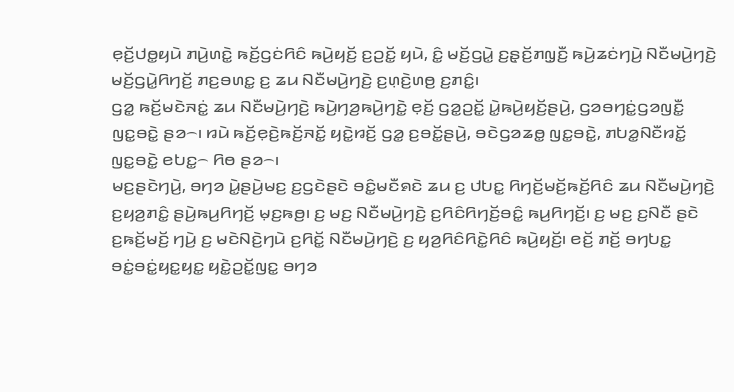ꤕ꤫ꤢꤩ꤬ꤓꤥ꤭ꤟꤣꤧ ꤊꤣꤧ꤬ꤛꤢꤧ꤭ ꤒꤢꤩ꤬ꤞꤢꤦꤖꤢꤨ ꤒꤣꤧ꤬ꤟꤢꤩ꤬ ꤢ꤬ꤑꤢꤩ꤭ ꤟꤣꤧ, ꤢꤨ꤭ ꤗꤢꤩ꤬ꤞꤣꤧ꤭ ꤢ꤬ꤔ꤫ꤢꤩ꤬ꤊꤜ꤫ꤢꤪ꤬ ꤒꤣꤧ꤬ꤘꤢꤦꤚꤣꤧ꤬ ꤡꤢꤪꤗꤣꤧ꤬ꤚꤢꤧ꤬ ꤗꤢꤩ꤬ꤞꤣꤧ꤭ꤖꤚꤢꤩ꤬ ꤊꤢ꤬ꤋꤛꤢ꤭ ꤢ꤬ ꤘꤣ ꤡꤢꤪꤗꤣꤧ꤬ꤚꤢꤧ꤬ ꤢ꤬ꤛ꤫ꤢꤧ꤬ꤛꤥ꤬ ꤢ꤬ꤊꤢꤨ꤭꤯
ꤞꤤ꤭ ꤒꤢꤩ꤬ꤗꤢꤧꤏꤢꤦ꤭ ꤘꤣ ꤡꤢꤪꤗꤣꤧ꤬ꤚꤢꤧ꤬ ꤒꤣꤧ꤬ꤚꤤ꤬ꤒꤣꤧ꤬ꤚꤢꤧ꤭ ꤕ꤫ꤢꤩ꤬ ꤞꤤ꤭ꤑꤢꤩ꤭ ꤣꤧ꤭ꤒꤣꤧ꤬ꤟꤢꤩ꤬ꤔꤣꤧ꤬, ꤞꤤꤋꤚꤢꤦ꤭ꤞꤤꤜꤢꤪ꤭ ꤜꤢ꤭ꤋꤢꤧ꤭ ꤔꤤ꤮꤯ ꤙꤣꤧ ꤒꤢꤩ꤬ꤕ꤫ꤢꤧ꤬ꤒꤢꤩ꤬ꤏꤢꤩ꤭ ꤟꤢꤧ꤭ꤙꤢꤩ꤬ ꤞꤤ꤭ ꤢ꤬ꤋꤢꤩ꤭ꤔꤣꤧ꤬, ꤋꤢꤧꤞꤤꤘꤥ꤭ ꤜꤢ꤭ꤋꤢꤧ꤭, ꤊꤝꤤ꤭ꤡꤢꤪꤙꤢꤩ꤭ ꤜꤢ꤭ꤋꤢꤧ꤭ ꤕꤝꤢ꤭꤮ ꤖꤥ ꤔꤤ꤮꤯
ꤗꤢ꤬ꤔꤢꤧꤚꤣꤧ꤬, ꤋꤚꤤ ꤣꤧ꤭ꤔꤣꤧ꤬ꤗꤢ꤬ ꤢ꤬ꤞꤢꤧꤔꤢꤧ ꤋꤢꤨ꤭ꤗꤢꤪꤎꤢꤧ ꤘꤣ ꤢ꤬ ꤓꤝꤢ꤭ ꤖꤚꤢꤩ꤬ꤗꤢꤩ꤬ꤒꤢꤩ꤬ꤖꤢꤨ ꤘꤣ ꤡꤢꤪꤗꤣꤧ꤬ꤚꤢꤧ꤬ ꤢ꤬ꤟꤤ꤬ꤊꤢꤨ꤭ ꤔꤣꤧ꤬ꤒꤣ꤬ꤖꤚꤢꤩ꤬ ꤗ꤫ꤢ꤬ꤒꤥ꤬꤯ ꤢ꤬ ꤗꤢ꤬ ꤡꤢꤪꤗꤣꤧ꤬ꤚꤢꤧ꤬ ꤢ꤬ꤖꤢꤨꤖꤚꤢꤩ꤬ꤋꤢꤨ꤭ ꤒꤣ꤬ꤖꤚꤢꤩ꤬꤯ ꤢ꤬ ꤗꤢ꤬ ꤢ꤬ꤡꤢꤪ ꤔꤢꤧ ꤢ꤬ꤒꤢꤩ꤬ꤗꤢꤩ꤬ ꤚꤣꤧ꤬ ꤢ꤬ ꤗꤢꤧꤡꤢꤧ꤬ꤚꤣꤧ ꤢ꤬ꤖꤢꤩ꤭ ꤡꤢꤪꤗꤣꤧ꤬ꤚꤢꤧ꤬ ꤢ꤬ ꤟꤤ꤬ꤖꤢꤨꤖꤢꤧ꤭ꤖꤢꤨ ꤒꤣꤧ꤬ꤟꤢꤩ꤬꤯ ꤕꤢꤩ꤬ ꤊꤢꤩ꤬ ꤋꤚꤝꤢ꤭ ꤋꤢꤦ꤭ꤋꤢꤦ꤭ꤟꤢ꤭ꤟꤢ꤭ ꤟꤢꤧ꤭ꤑꤢꤩ꤭ꤜꤢ꤭ ꤋꤚꤤ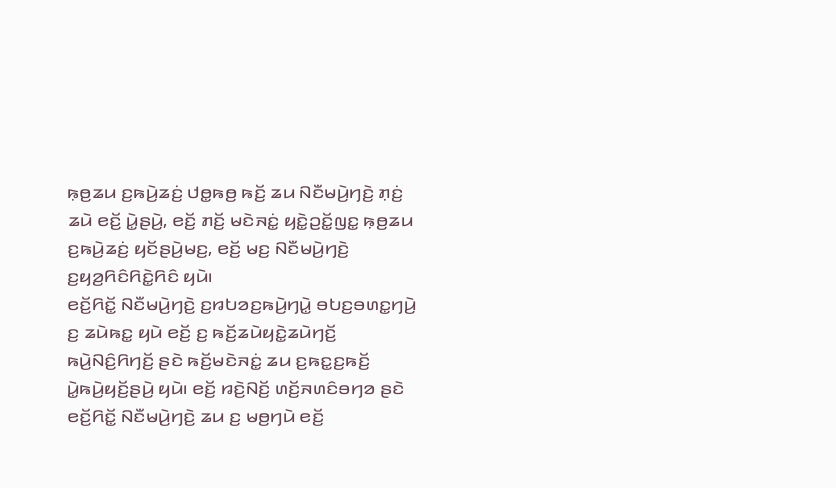ꤒ꤫ꤥ꤬ꤘꤣ ꤢ꤬ꤒꤣꤧ꤬ꤘꤢꤦ꤬ ꤓꤥ꤭ꤒꤥ꤬ ꤒꤢꤩ꤬ ꤘꤣ ꤡꤢꤪꤗꤣꤧ꤬ꤚꤢꤧ꤬ ꤊ꤫ꤢꤦ꤬ ꤘꤣꤧ ꤕꤢꤩ꤬ ꤣꤧ꤭ꤔꤣꤧ꤬, ꤕꤢꤩ꤬ ꤊꤢꤩ꤬ ꤗꤢꤧꤏꤢꤦ꤭ ꤟꤢꤧ꤭ꤑꤢꤩ꤭ꤜꤢ꤭ ꤒ꤫ꤥ꤬ꤘꤣ ꤢ꤬ꤒꤣꤧ꤬ꤘꤢꤦ꤬ ꤟꤢꤩꤔꤣꤧ꤬ꤗꤢ꤬, ꤕꤢꤩ꤬ ꤗꤢ꤬ ꤡꤢꤪꤗꤣꤧ꤬ꤚꤢꤧ꤬ ꤢ꤬ꤟꤤ꤬ꤖꤢꤨꤖꤢꤧ꤭ꤖꤢꤨ ꤟꤣꤧ꤯
ꤕꤢꤩ꤬ꤖꤢꤩ꤭ ꤡꤢꤪꤗꤣꤧ꤬ꤚꤢꤧ꤬ ꤢ꤬ꤙꤝꤤꤢ꤬ꤒꤣꤧ꤬ꤚꤣꤧ꤭ ꤋꤝꤢ꤬ꤋꤛꤢ꤭ꤚꤣꤧ꤬ ꤢ꤬ ꤘꤣꤧꤒꤢ꤭ ꤟꤣꤧ ꤕꤢꤩ꤬ ꤢ꤬ ꤒꤢꤩ꤬ꤘꤣꤧꤟꤢꤧ꤭ꤘꤣꤧꤚꤢꤩ꤬ ꤒꤣꤧ꤬ꤡꤢꤨ꤬ꤖꤚꤢꤩ꤬ ꤔꤢꤧ ꤒꤢꤩ꤬ꤗꤢꤧꤏꤢꤦ꤭ ꤘꤣ ꤢ꤬ꤒꤢ꤭ꤢ꤬ꤒꤢꤩ꤬ ꤣꤧ꤭ꤒꤣꤧ꤬ꤟꤢꤩ꤬ꤔꤣꤧ꤬ ꤟꤣꤧ꤯ ꤕꤢꤩ꤬ ꤙꤢꤧ꤬ꤡꤢꤩ꤬ ꤛꤢꤩ꤬ꤏꤛꤢꤨꤋꤚꤤ ꤔꤢꤧ ꤕꤢꤩ꤬ꤖꤢꤩ꤭ ꤡꤢꤪꤗꤣꤧ꤬ꤚꤢꤧ꤬ ꤘꤣ ꤢ꤬ ꤗꤥ꤬ꤚꤣꤧ ꤕꤢꤩ꤬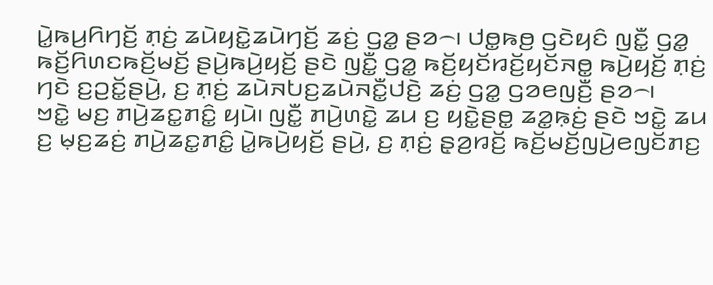ꤣꤧ꤭ꤒꤣ꤬ꤖꤚꤢꤩ꤬ ꤊ꤫ꤢꤦ꤬ ꤘꤣꤧꤟꤢꤧ꤭ꤘꤣꤧꤚꤢꤩ꤬ ꤘꤢꤦ꤬ ꤞꤤ꤭ ꤔꤤ꤮꤯ ꤓꤥ꤭ꤒꤥ꤬ ꤞꤢꤧꤟꤢꤨ ꤜꤢꤪ꤭ ꤞꤤ꤭ ꤒꤢꤩ꤬ꤖꤛꤢꤒꤢꤩ꤬ꤗꤢꤩ꤬ ꤔꤣꤧ꤬ꤒꤣꤧ꤬ꤟꤢꤩ꤬ ꤔꤢꤧ ꤜꤢꤪ꤭ ꤞꤤ꤭ ꤒꤢꤩ꤬ꤟꤢꤩꤙꤢꤩ꤬ꤟꤢꤩꤏꤥ꤭ ꤒꤣꤧ꤬ꤟꤢꤩ꤬ ꤊ꤫ꤢꤦ꤬ ꤚꤢꤧ ꤢ꤬ꤑꤢꤩ꤭ꤔꤣꤧ꤬, ꤢ꤬ ꤊ꤫ꤢꤦ꤬ ꤘꤣꤧꤏꤝꤢ꤬ꤘꤣꤧꤏꤢꤪ꤭ꤓꤢꤧ꤬ ꤘꤢꤦ꤬ ꤞꤤ꤭ ꤞꤤꤕꤜꤢꤪ꤬ ꤔꤤ꤮꤯
ꤠꤢꤧ꤭ ꤗꤢ꤬ ꤊꤣꤧ꤬ꤘꤢ꤭ꤊꤢꤨ꤭ ꤟꤣꤧ꤯ ꤜꤢꤪ꤭ ꤊꤣꤧ꤬ꤛꤢꤧ꤭ ꤘꤣ ꤢ꤬ ꤟꤢꤧ꤭ꤔꤥ꤭ ꤘꤤ꤭ꤒ꤫ꤢꤦ꤬ ꤔꤢꤧ ꤠꤢꤧ꤭ ꤘꤣ ꤢ꤬ ꤗ꤫ꤢ꤬ꤘꤢꤦ꤬ ꤊꤣꤧ꤬ꤘꤢ꤭ꤊꤢꤨ꤭ ꤣꤧ꤭ꤒꤣꤧ꤬ꤟꤢꤩ꤬ ꤔꤣꤧ꤬, ꤢ꤬ ꤊ꤫ꤢꤦ꤬ ꤔ꤫ꤤ꤬ꤙꤢꤩ꤬ ꤒꤢꤩ꤬ꤗꤢꤩ꤬ꤜꤣꤧ꤬ꤕꤜꤢꤩꤊꤢ꤬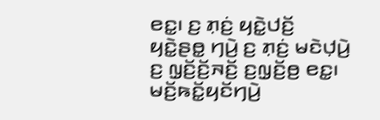ꤕꤢ꤭꤯ ꤢ꤬ ꤊ꤫ꤢꤦ꤬ ꤟꤢꤧ꤭ꤓꤢꤩ꤬ ꤟꤢꤧ꤭ꤔꤥ꤭ ꤚꤣꤧ꤬ ꤢ꤬ ꤊ꤫ꤢꤦ꤬ ꤗꤢꤧꤓ꤫ꤣꤧ꤬ ꤢ꤬ ꤜ꤫ꤢꤩ꤬ꤢꤩ꤬ꤏꤢꤩ꤬ ꤢ꤬ꤜ꤫ꤢꤩ꤬ꤥ꤬ ꤕꤢ꤭꤯
ꤗꤢꤩ꤬ꤒꤢꤩ꤭ꤟꤢꤩꤚꤣꤧ꤬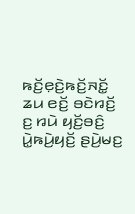ꤒꤢꤩ꤬ꤕ꤫ꤢꤧ꤬ꤒꤢꤩ꤬ꤏꤢꤩ꤭ ꤘꤣ ꤕꤢꤩ꤬ ꤋꤢꤧꤙꤢꤩ꤬ ꤢ꤬ ꤙꤣꤧ ꤟꤢꤩ꤬ꤋꤢꤨ꤬ ꤣꤧ꤭ꤒꤣꤧ꤬ꤟꤢꤩ꤬ ꤔꤣꤧ꤬ꤗꤢ꤬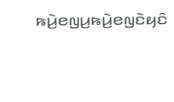ꤒꤣꤧ꤬ꤕꤜꤣ꤬ꤒꤣꤧ꤬ꤕꤜꤢꤧꤟꤢꤨ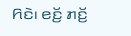ꤖꤢꤧ꤯ ꤕꤢꤩ꤬ ꤊꤢꤩ꤬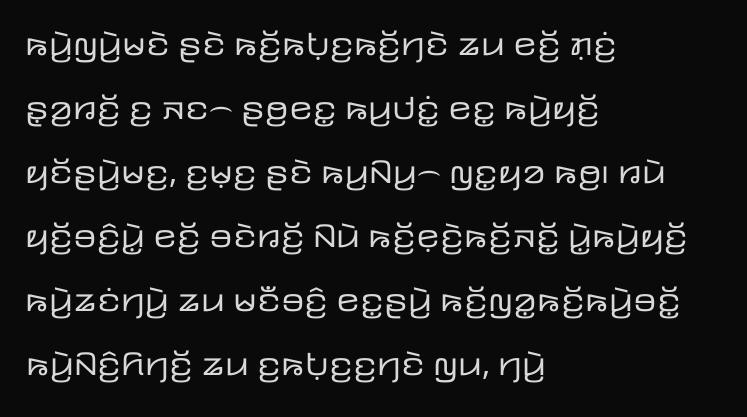ꤒꤣꤧ꤬ꤜꤣꤧ꤬ꤗꤢꤧ ꤔꤢꤧ ꤒꤢꤩ꤬ꤒꤝ꤫ꤢ꤬ꤒꤢꤩ꤬ꤚꤢꤧ ꤘꤣ ꤕꤢꤩ꤬ ꤊ꤫ꤢꤦ꤬ ꤔ꤫ꤤ꤬ꤙꤢꤩ꤬ ꤢ꤬ ꤏꤢ꤮ ꤔꤥ꤬ꤕꤢ꤭ ꤒꤣ꤬ꤓꤢꤦ꤭ ꤕꤢ꤭ ꤒꤣꤧ꤬ꤟꤢꤩ꤬ ꤟꤢꤩꤔꤣꤧ꤬ꤗꤢ꤬, ꤢ꤬ꤗ꤫ꤢ꤬ ꤔꤢꤧ ꤒꤣ꤬ꤡꤣ꤬꤮ ꤜꤢ꤭ꤟꤤ ꤒꤥ꤬꤯ ꤙꤣꤧ ꤟꤢꤩ꤬ꤋꤢꤨ꤬ꤣꤧ꤭ ꤕꤢꤩ꤬ ꤋꤢꤧꤙꤢꤩ꤬ ꤡꤣꤧ ꤒꤢꤩ꤬ꤕ꤫ꤢꤧ꤬ꤒꤢꤩ꤬ꤏꤢꤩ꤭ ꤣꤧ꤭ꤒꤣꤧ꤬ꤟꤢꤩ꤬ ꤒꤣꤧ꤬ꤘꤢꤦꤚꤣꤧ꤬ ꤘꤣ ꤗꤢꤪꤋꤢꤨ꤬ ꤕꤢ꤭ꤔꤣꤧ꤬ ꤒꤢꤩ꤬ꤜꤤ꤭ꤒꤢꤩ꤬ꤒꤣꤧ꤬ꤋꤢꤩ꤭ ꤒꤣꤧ꤬ꤡꤢꤨ꤬ꤖꤚꤢꤩ꤬ ꤘꤣ ꤢ꤬ꤒꤝ꤫ꤢ꤬ꤢ꤬ꤚꤢꤧ ꤜꤣ, ꤚꤣꤧ꤬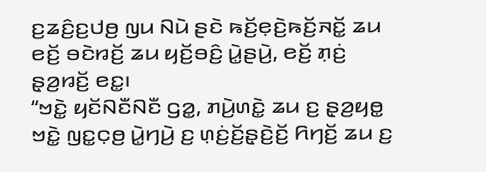ꤢ꤬ꤘꤢꤨ꤬ꤢ꤬ꤓꤥ꤬ ꤜꤣ ꤡꤣꤧ ꤔꤢꤧ ꤒꤢꤩ꤬ꤕ꤫ꤢꤧ꤬ꤒꤢꤩ꤬ꤏꤢꤩ꤭ ꤘꤣ ꤕꤢꤩ꤬ ꤋꤢꤧꤙꤢꤩ꤬ ꤘꤣ ꤟꤢꤩ꤬ꤋꤢꤨ꤬ ꤣꤧ꤭ꤔꤣꤧ꤬, ꤕꤢꤩ꤬ ꤊ꤫ꤢꤦ꤬ ꤔ꤫ꤤ꤬ꤙꤢꤩ꤬ ꤕꤢ꤭꤯
“ꤠꤢꤧ꤭ ꤟꤢꤩꤡꤢꤪꤡꤢꤪ ꤞꤤ꤭, ꤊꤣꤧ꤬ꤛꤢꤧ꤭ ꤘꤣ ꤢ꤬ ꤔ꤫ꤤ꤬ꤟꤥ꤭ ꤠꤢꤧ꤭ ꤜꤢ꤭ꤍ꤫ꤥ꤬ ꤣꤧ꤭ꤚꤣꤧ꤬ ꤢ꤬ ꤛ꤫ꤢꤦ꤬ꤢꤩ꤬ꤔ꤫ꤢꤧ꤬ꤢꤩ꤬ ꤖꤚꤢꤩ꤬ ꤘꤣ ꤢ꤬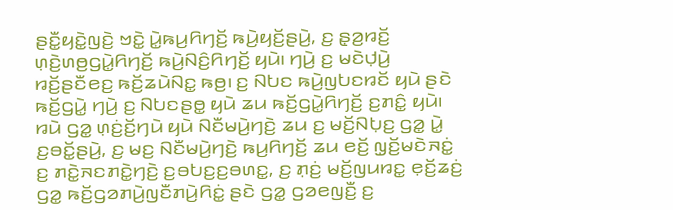ꤔꤢꤪ꤭ꤟꤢꤧ꤭ꤜꤢꤧ꤬ ꤠꤢꤧ꤭ ꤣꤧ꤭ꤒꤣ꤬ꤖꤚꤢꤩ꤬ ꤒꤣꤧ꤬ꤟꤢꤩ꤬ꤔꤣꤧ꤬, ꤢ꤬ ꤔ꤫ꤤ꤬ꤙꤢꤩ꤬ ꤛ꤫ꤢꤧ꤬ꤛꤥ꤬ꤞꤣꤧ꤭ꤖꤚꤢꤩ꤬ ꤒꤣꤧ꤬ꤡꤢꤨ꤬ꤖꤚꤢꤩ꤬ ꤟꤣꤧ꤯ ꤚꤣꤧ꤬ ꤢ꤬ ꤗꤢꤧꤓ꤫ꤣꤧ꤬ ꤙꤢꤩ꤬ꤔꤢꤪꤕꤢ꤬ ꤒꤢꤩ꤬ꤘꤣꤧꤡꤢ꤭ ꤒꤥ꤬꤯ ꤢ꤬ ꤡꤝꤢ ꤒꤣꤧ꤬ꤜꤝꤢꤙꤢꤩ ꤟꤣꤧ ꤔꤢꤧ ꤒꤢꤩ꤬ꤞꤣꤧ꤭ ꤚꤣꤧ꤬ ꤢ꤬ ꤡꤝꤢꤔꤥ꤭ ꤟꤣꤧ ꤘꤣ ꤒꤢꤩ꤬ꤞꤣꤧ꤭ꤖꤚꤢꤩ꤬ ꤢ꤬ꤊꤢꤨ꤭ ꤟꤣꤧ꤯
ꤙꤣꤧ ꤞꤤ꤭ ꤛ꤫ꤢꤦ꤬ꤢꤩ꤬ꤚꤣꤧ ꤟꤣꤧ ꤡꤢꤪꤗꤣꤧ꤬ꤚꤢꤧ꤬ ꤘꤣ ꤢ꤬ ꤗꤢꤩ꤬ꤡꤝ꤫ꤢ꤬ ꤞꤤ꤭ ꤣꤧ꤭ ꤢ꤬ꤋꤢꤩ꤭ꤔꤣꤧ꤬, ꤢ꤬ ꤗꤢ꤬ ꤡꤢꤪꤗꤣꤧ꤬ꤚꤢꤧ꤬ ꤒꤣ꤬ꤖꤚꤢꤩ꤬ ꤘꤣ ꤕꤢꤩ꤬ ꤜ꤫ꤢꤩ꤬ꤗꤢꤧꤏꤢꤦ꤭ ꤢ꤬ ꤊꤢꤧ꤭ꤏꤢꤊꤢꤧ꤭ꤚꤢꤧ꤬ ꤢ꤬ꤋꤝꤢ꤬ꤢ꤬ꤋꤛꤢ꤭, ꤢ꤬ ꤊ꤫ꤢꤦ꤬ ꤗꤢꤩ꤬ꤜꤣꤙꤢ꤭ ꤕ꤫ꤢꤩ꤬ꤘꤢꤦ꤬ ꤞꤤ꤭ ꤒꤢꤩ꤬ꤞꤤꤊꤣꤧ꤬ꤜꤢꤪꤊꤣꤧ꤬ꤖꤢꤦ꤭ ꤔꤢꤧ ꤞꤤ꤭ ꤞꤤꤕꤜꤢꤪ꤬ ꤢ꤬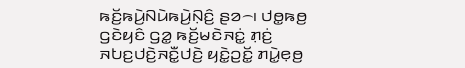ꤒꤢꤩ꤬ꤒꤣꤧ꤬ꤡꤣꤧꤒꤣꤧ꤬ꤡ꤫ꤢꤨ꤬ ꤔꤤ꤮꤯ ꤓꤥ꤭ꤒꤥ꤬ ꤞꤢꤧꤟꤢꤨ ꤞꤤ꤭ ꤒꤢꤩ꤬ꤗꤢꤧꤏꤢꤦ꤭ ꤊ꤫ꤢꤦ꤬ ꤏꤝꤢ꤬ꤓꤢꤧ꤬ꤏꤢꤪ꤭ꤓꤢꤧ꤬ ꤟꤢꤧ꤭ꤑꤢꤩ꤭ ꤊꤣꤧ꤭ꤕ꤫ꤥ꤬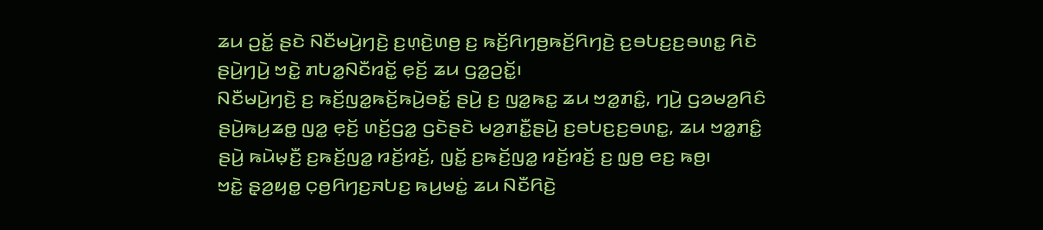ꤘꤣ ꤑꤢꤩ꤭ ꤔꤢꤧ ꤡꤢꤪꤗꤣꤧ꤬ꤚꤢꤧ꤬ ꤢ꤬ꤛ꤫ꤢꤧ꤬ꤛꤥ꤬ ꤢ꤬ ꤒꤢꤩ꤬ꤖꤚꤥ꤬ꤒꤢꤩ꤬ꤖꤚꤢꤧ꤬ ꤢ꤬ꤋꤝꤢ꤬ꤢ꤬ꤋꤛꤢ꤭ ꤖꤢꤧ ꤔꤣꤧ꤬ꤚꤣꤧ꤬ ꤠꤢꤧ꤭ ꤊꤝꤤ꤭ꤡꤢꤪꤙꤢꤩ꤭ ꤕ꤫ꤢꤩ꤬ ꤘꤣ ꤞꤤ꤭ꤑꤢꤩ꤭꤯
ꤡꤢꤪꤗꤣꤧ꤬ꤚꤢꤧ꤬ ꤢ꤬ ꤒꤢꤩ꤬ꤜꤤ꤭ꤒꤢꤩ꤬ꤒꤣꤧ꤬ꤋꤢꤩ꤭ ꤔꤣꤧ꤬ ꤢ꤬ ꤜꤤ꤭ꤒꤢ꤭ ꤘꤣ ꤠꤤ꤭ꤊꤢꤨ꤭, ꤚꤣꤧ꤬ ꤞꤤꤗꤤ꤬ꤖꤢꤨ ꤔꤣꤧ꤬ꤒꤣ꤬ꤘꤥ꤭ ꤜꤤ꤭ ꤕ꤫ꤢꤩ꤬ ꤛꤢꤩ꤬ꤞꤤ꤭ ꤞꤢꤧꤔꤢꤧ ꤗꤤ꤬ꤊꤢꤪ꤭ꤔꤣꤧ꤬ ꤢ꤬ꤋꤝꤢ꤬ꤢ꤬ꤋꤛꤢ꤭, ꤘꤣ ꤠꤤ꤭ꤊꤢꤨ꤭ ꤔꤣꤧ꤬ ꤒꤣꤧꤗ꤫ꤢꤪ꤬ ꤢ꤬ꤒꤢꤩ꤬ꤜꤤ꤭ ꤙꤢꤩ꤬ꤙꤢꤩ꤬, ꤜꤢꤩ꤭ ꤢ꤬ꤒꤢꤩ꤬ꤜꤤ꤭ ꤙꤢꤩ꤬ꤙꤢꤩ꤬ ꤢ꤬ ꤜ꤫ꤥ꤬ ꤕꤢ꤬ ꤒꤥ꤬꤯
ꤠꤢꤧ꤭ ꤔ꤫ꤤ꤬ꤟꤥ꤭ ꤍ꤫ꤥ꤬ꤖꤚꤢ꤬ꤏꤝꤢ꤬ ꤒꤣ꤬ꤗꤢꤦ꤭ ꤘꤣ ꤡꤢꤪꤖꤢꤧ꤬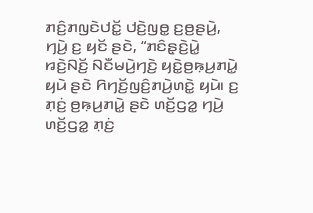ꤊꤢꤨ꤬ꤊꤜꤢꤧꤓꤢꤩ꤭ ꤓꤢꤧ꤬ꤜꤥ꤭ ꤢ꤬ꤥ꤬ꤔꤣꤧ꤬, ꤚꤣꤧ꤬ ꤢ꤬ ꤟꤢꤩ ꤔꤢꤧ, “ꤊꤢꤨꤔ꤫ꤢꤧ꤬ꤣꤧ꤭ ꤙꤢꤧ꤬ꤡꤢꤩ꤬ ꤡꤢꤪꤗꤣꤧ꤬ꤚꤢꤧ꤬ ꤟꤢꤧ꤭ꤥ꤬ꤒ꤫ꤣ꤬ꤊꤣꤧ꤭ ꤟꤣꤧ ꤔꤢꤧ ꤖꤚꤢꤩ꤬ꤜꤢꤨ꤬ꤊꤣꤧ꤬ꤛꤢꤧ꤭ ꤟꤣꤧ꤯ ꤢ꤬ ꤊ꤫ꤢꤦ꤬ ꤥ꤬ꤒ꤫ꤣ꤬ꤊꤣꤧ꤭ ꤔꤢꤧ ꤛꤢꤩ꤬ꤞꤤ꤭ ꤚꤣꤧ꤬ ꤛꤢꤩ꤬ꤞꤤ꤭ ꤊ꤫ꤢꤦ꤬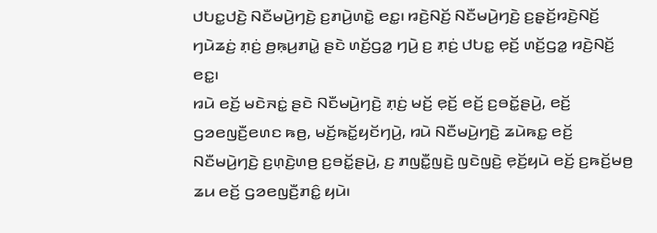ꤓꤝꤢ꤭ꤓꤢꤧ꤬ ꤡꤢꤪꤗꤣꤧ꤬ꤚꤢꤧ꤬ ꤢ꤬ꤊꤣꤧ꤬ꤛꤢꤧ꤭ ꤕꤢ꤭꤯ ꤙꤢꤧ꤬ꤡꤢꤩ꤬ ꤡꤢꤪꤗꤣꤧ꤬ꤚꤢꤧ꤬ ꤢ꤬ꤔ꤫ꤢꤩ꤬ꤙꤢꤧ꤬ꤡꤢꤩ꤬ ꤚꤣꤧꤘꤢꤦ꤬ ꤊ꤫ꤢꤦ꤬ ꤥ꤬ꤒ꤫ꤣ꤬ꤊꤣꤧ꤭ ꤔꤢꤧ ꤛꤢꤩ꤬ꤞꤤ꤭ ꤚꤣꤧ꤬ ꤢ꤬ ꤊ꤫ꤢꤦ꤬ ꤓꤝꤢ꤭ ꤕ꤫ꤢꤩ꤬ ꤛꤢꤩ꤬ꤞꤤ꤭ ꤙꤢꤧ꤬ꤡꤢꤩ꤬ ꤕꤢ꤭꤯
ꤙꤣꤧ ꤕꤢꤩ꤬ ꤗꤢꤧꤏꤢꤦ꤭ ꤔꤢꤧ ꤡꤢꤪꤗꤣꤧ꤬ꤚꤢꤧ꤬ ꤊ꤫ꤢꤦ꤬ ꤗꤢꤩ꤬ ꤕ꤫ꤢꤩ꤬ ꤕꤢꤩ꤬ ꤢ꤬ꤋꤢꤩ꤭ꤔꤣꤧ꤬, ꤕꤢꤩ꤬ ꤞꤤꤕꤜꤢꤪ꤬ꤕꤛꤢ ꤒꤥ꤬, ꤗꤢꤩ꤬ꤒꤢꤩ꤭ꤟꤢꤩꤚꤣꤧ꤬, ꤙꤣꤧ ꤡꤢꤪꤗꤣꤧ꤬ꤚꤢꤧ꤬ ꤘꤣꤧꤒꤢ꤭ ꤕꤢꤩ꤬ ꤡꤢꤪꤗꤣꤧ꤬ꤚꤢꤧ꤬ ꤢ꤬ꤛ꤫ꤢꤧ꤬ꤛꤥ꤬ ꤢ꤬ꤋꤢꤩ꤭ꤔꤣꤧ꤬, ꤢ꤬ ꤊꤜꤢꤪ꤭ꤜꤢꤧ꤬ ꤜꤢꤧꤜꤢꤧ꤬ ꤕ꤫ꤢꤩ꤬ꤟꤣꤧ ꤕꤢꤩ꤬ ꤢ꤬ꤒꤢꤩ꤬ꤗꤥ꤬ ꤘꤣ ꤕꤢꤩ꤬ ꤞꤤꤕꤜꤢꤪ꤬ꤊꤢꤨ꤭ ꤟꤣꤧ꤯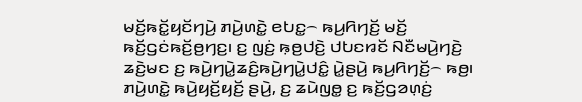ꤗꤢꤩ꤬ꤒꤢꤩ꤭ꤟꤢꤩꤚꤣꤧ꤬ ꤊꤣꤧ꤬ꤛꤢꤧ꤭ ꤕꤝꤢ꤭꤮ ꤒꤣ꤬ꤖꤚꤢꤩ꤬ ꤗꤢꤩ꤬ ꤒꤢꤩ꤬ꤞꤢꤦꤒꤢꤩ꤬ꤥ꤬ꤚꤢ꤬꤯ ꤢ꤬ ꤜꤢꤦ꤬ ꤒ꤫ꤥ꤬ꤓꤢꤧ꤬ ꤓꤝꤢꤙꤢꤩ ꤡꤢꤪꤗꤣꤧ꤬ꤚꤢꤧ꤬ ꤘꤢꤧ꤬ꤗꤢ ꤢ꤬ ꤒꤣꤧ꤬ꤚꤣꤧ꤭ꤘꤢꤨ꤬ꤒꤣꤧ꤬ꤚꤣꤧ꤭ꤓꤢꤨ꤭ ꤣꤧ꤭ꤔꤣꤧ꤬ ꤒꤣ꤬ꤖꤚꤢꤩ꤬꤮ ꤒꤥ꤬꤯
ꤊꤣꤧ꤬ꤛꤢꤧ꤭ ꤒꤣꤧ꤬ꤟꤢꤩ꤬ꤟꤢꤩ꤬ ꤔꤣꤧ꤬, ꤢ꤬ ꤘꤣꤧꤜꤥ꤭ ꤢ꤬ ꤒꤢꤩ꤬ꤞꤤꤛ꤫ꤢꤦ꤬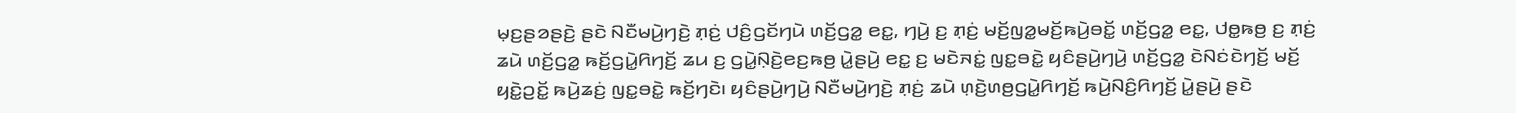ꤗ꤫ꤢ꤬ꤔꤤꤔꤢꤧ꤬ ꤔꤢꤧ ꤡꤢꤪꤗꤣꤧ꤬ꤚꤢꤧ꤬ ꤊ꤫ꤢꤦ꤬ ꤓꤢꤨ꤬ꤞꤢꤩꤚꤣꤧ ꤛꤢꤩ꤬ꤞꤤ꤭ ꤕꤢ꤭, ꤚꤣꤧ꤬ ꤢ꤬ ꤊ꤫ꤢꤦ꤬ ꤗꤢꤩ꤬ꤜꤤ꤭ꤗꤢꤩ꤬ꤒꤣꤧ꤬ꤋꤢꤩ꤭ ꤛꤢꤩ꤬ꤞꤤ꤭ ꤕꤢ꤭, ꤓꤥ꤭ꤒꤥ꤬ ꤢ꤬ ꤊ꤫ꤢꤦ꤬ ꤘꤣꤧ ꤛꤢꤩ꤬ꤞꤤ꤭ ꤒꤢꤩ꤬ꤞꤣꤧ꤭ꤖꤚꤢꤩ꤬ ꤘꤣ ꤢ꤬ ꤞꤣꤧ꤭ꤡ꤫ꤢꤧ꤬ꤕꤢ꤬ꤒꤥ꤬ ꤣꤧ꤭ꤔꤣꤧ꤬ ꤕꤢ꤭ ꤢ꤬ ꤗꤢꤧꤏꤢꤦ꤭ ꤜꤢ꤭ꤋꤢꤧ꤭ ꤟꤢꤨꤔꤣꤧ꤬ꤚꤣꤧ꤬ ꤛꤢꤩ꤬ꤞꤤ꤭ ꤢꤧꤡꤢꤦꤢꤧꤚꤢꤩ꤬ ꤗꤢꤩ꤬ ꤟꤢꤧ꤭ꤑꤢꤩ꤭ ꤒꤣꤧ꤬ꤘꤢꤦ꤬ ꤜꤢ꤭ꤋꤢꤧ꤭ ꤒꤢꤩ꤬ꤚꤢꤧ꤯ ꤟꤢꤨꤔꤣꤧ꤬ꤚꤣꤧ꤬ ꤡꤢꤪꤗꤣꤧ꤬ꤚꤢꤧ꤬ ꤊ꤫ꤢꤦ꤬ ꤘꤣꤧ ꤛ꤫ꤢꤧ꤬ꤛꤥ꤬ꤞꤣꤧ꤭ꤖꤚꤢꤩ꤬ ꤒꤣꤧ꤬ꤡꤢꤨ꤬ꤖꤚꤢꤩ꤬ ꤣꤧ꤭ꤔꤣꤧ꤬ ꤔꤢꤧ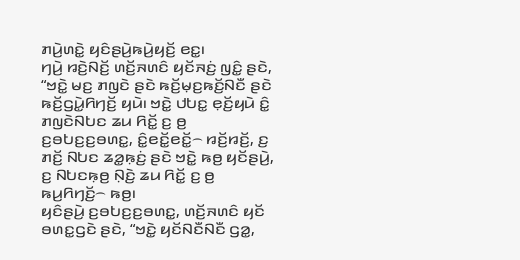ꤊꤣꤧ꤬ꤛꤢꤧ꤭ ꤟꤢꤨꤔꤣꤧ꤬ꤒꤣꤧ꤬ꤟꤢꤩ꤬ ꤕꤢ꤭꤯
ꤚꤣꤧ꤬ ꤙꤢꤧ꤬ꤡꤢꤩ꤬ ꤛꤢꤩ꤬ꤏꤛꤢꤨ ꤟꤢꤩꤏꤢꤦ꤬ ꤜꤢꤨ꤭ ꤔꤢꤧ, “ꤠꤢꤧ꤭ ꤗꤢ꤬ ꤊꤜꤢꤧ ꤔꤢꤧ ꤒꤢꤩ꤬ꤗ꤫ꤢ꤬ꤒꤢꤩ꤬ꤡꤢꤪ ꤔꤢꤧ ꤒꤢꤩ꤬ꤞꤣꤧ꤭ꤖꤚꤢꤩ꤬ ꤟꤣꤧ꤯ ꤠꤢꤧ꤭ ꤓꤝꤢ꤭ ꤕ꤫ꤢꤩ꤬ꤟꤣꤧ ꤢꤨ꤭ ꤊꤜꤢꤧꤡꤝꤢ ꤘꤣ ꤖꤢꤩ꤭ ꤢ꤬ ꤥ꤬ ꤢ꤬ꤋꤝꤢ꤬ꤢ꤬ꤋꤛꤢ꤭, ꤢꤨ꤭ꤕꤢꤩ꤭ꤕꤢꤩ꤭꤮ ꤙꤢꤩ꤬ꤙꤢꤩ꤬, ꤢ꤬ ꤊꤢꤩ꤬ ꤡꤝꤢ ꤘꤤ꤭ꤒ꤫ꤢꤦ꤬ ꤔꤢꤧ ꤠꤢꤧ꤭ ꤒꤥ꤬ ꤟꤢꤩꤔꤣꤧ꤬, ꤢ꤬ ꤡꤝꤢꤒ꤫ꤥ꤬ ꤡ꤫ꤢꤧ꤬ ꤘꤣ ꤖꤢꤩ꤭ ꤢ꤬ ꤥ꤬ ꤒꤣ꤬ꤖꤚꤢꤩ꤬꤮ ꤒꤥ꤬꤯
ꤟꤢꤨꤔꤣꤧ꤬ ꤢ꤬ꤋꤝꤢ꤬ꤢ꤬ꤋꤛꤢ꤭, ꤛꤢꤩ꤬ꤏꤛꤢꤨ ꤟꤢꤩ ꤋꤛꤢ꤭ꤞꤢꤧ ꤔꤢꤧ, “ꤠꤢꤧ꤭ ꤟꤢꤩꤡꤢꤪꤡꤢꤪ ꤞꤤ꤭,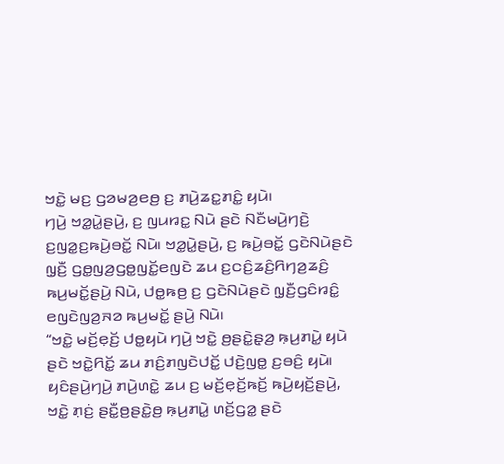ꤠꤢꤧ꤭ ꤗꤢ꤬ ꤞꤤꤗꤤ꤬ꤕꤥ꤬ ꤢ꤬ ꤊꤣꤧ꤬ꤘꤢ꤭ꤊꤢꤨ꤭ ꤟꤣꤧ꤯
ꤚꤣꤧ꤬ ꤠꤤ꤭ꤣꤧ꤭ꤔꤣꤧ꤬, ꤢ꤬ ꤜꤣꤙꤢ꤭ ꤡꤣꤧ ꤔꤢꤧ ꤡꤢꤪꤗꤣꤧ꤬ꤚꤢꤧ꤬ ꤢ꤬ꤜꤤ꤭ꤢ꤬ꤒꤣꤧ꤬ꤋꤢꤩ꤭ ꤡꤣꤧ꤯ ꤠꤤ꤭ꤣꤧ꤭ꤔꤣꤧ꤬, ꤢ꤬ ꤒꤣꤧ꤬ꤋꤢꤩ꤭ ꤞꤢꤧꤡꤣꤧꤔꤢꤧ ꤜ꤫ꤢꤪ꤬ ꤞꤥ꤭ꤜꤤ꤬ꤞꤥ꤭ꤜꤢꤩ꤭ꤕꤜꤢꤧ ꤘꤣ ꤢ꤬ꤍꤢꤨ꤬ꤘꤢꤨ꤬ꤖꤚꤤ꤬ꤘꤢꤨ꤬ ꤒꤣ꤬ꤗꤢꤩ꤭ꤔꤣꤧ꤬ ꤡꤣꤧ, ꤓꤥ꤭ꤒꤥ꤬ ꤢ꤬ ꤞꤢꤧꤡꤣꤧꤔꤢꤧ ꤜ꤫ꤢꤪ꤬ꤞꤢꤨꤙꤢꤨ꤭ ꤕꤜꤢꤧꤜꤤ꤬ꤏꤤ ꤒꤣ꤬ꤗꤢꤩ꤭ ꤔꤣꤧ꤬ ꤡꤣꤧ꤯
“ꤠꤢꤧ꤭ ꤗꤢꤩ꤬ꤕ꤫ꤢꤩ꤬ ꤓꤥ꤭ꤟꤣꤧ ꤚꤣꤧ꤬ ꤠꤢꤧ꤭ ꤥ꤬ꤔꤢꤧ꤭ꤔ꤫ꤤ꤬ ꤒ꤫ꤣ꤬ꤊꤣꤧ꤭ ꤟꤣꤧ ꤔꤢꤧ ꤠꤢꤧ꤭ꤖꤢꤩ꤭ ꤘꤣ ꤊꤢꤨ꤬ꤊꤜꤢꤧꤓꤢꤩ꤭ ꤓꤢꤧ꤬ꤜꤥ꤭ ꤢ꤬ꤋꤢꤨ꤬ ꤟꤣꤧ꤯ ꤟꤢꤨꤔꤣꤧ꤬ꤚꤣꤧ꤬ ꤊꤣꤧ꤬ꤛꤢꤧ꤭ ꤘꤣ ꤢ꤬ ꤗꤢꤩ꤬ꤕ꤫ꤢꤩ꤬ꤒꤢꤩ꤬ ꤒꤣꤧ꤬ꤟꤢꤩ꤬ꤔꤣꤧ꤬, ꤠꤢꤧ꤭ ꤊ꤫ꤢꤦ꤬ ꤔꤢꤪ꤭ꤥ꤬ꤔꤢꤧ꤭ꤥ꤬ ꤒ꤫ꤣ꤬ꤊꤣꤧ꤭ ꤛꤢꤩ꤬ꤞꤤ꤭ ꤔꤢꤧ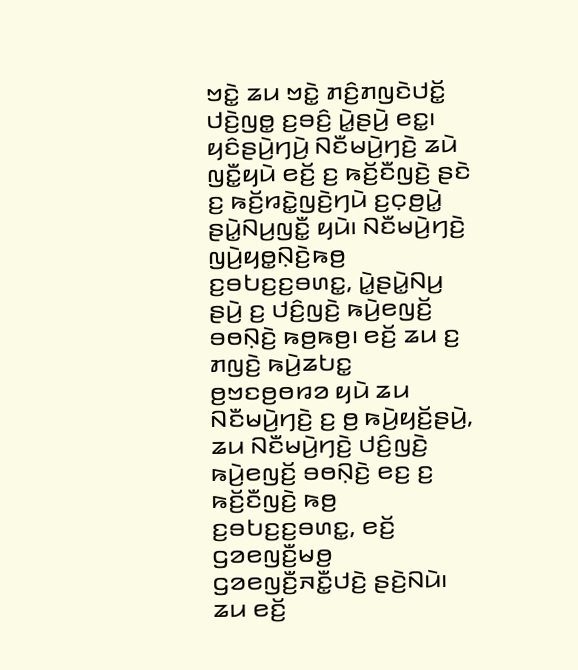ꤠꤢꤧ꤭ ꤘꤣ ꤠꤢꤧ꤭ ꤊꤢꤨ꤬ꤊꤜꤢꤧꤓꤢꤩ꤭ ꤓꤢꤧ꤬ꤜꤥ꤭ ꤢ꤬ꤋꤢꤨ꤬ ꤣꤧ꤭ꤔꤣꤧ꤬ ꤕꤢ꤭꤯
ꤟꤢꤨꤔꤣꤧ꤬ꤚꤣꤧ꤬ ꤡꤢꤪꤗꤣꤧ꤬ꤚꤢꤧ꤬ ꤘꤣꤧ ꤜꤢꤪ꤭ꤟꤣꤧ ꤕꤢꤩ꤬ ꤢ꤬ ꤒꤢꤩ꤬ꤢꤪꤜꤢꤧ꤬ ꤔꤢꤧ ꤢ꤬ ꤒꤢꤩ꤬ꤙꤢꤧ꤭ꤜꤢꤧ꤬ꤚꤣꤧ ꤢ꤬ꤍ꤫ꤥ꤬ꤣꤧ꤭ ꤔꤣꤧ꤭ꤡꤣ꤬ꤜꤢꤪ꤭ ꤟꤣꤧ꤯ ꤡꤢꤪꤗꤣꤧ꤬ꤚꤢꤧ꤬ ꤜꤣꤧ꤬ꤟꤥ꤭ꤡ꤫ꤢꤧ꤬ꤒꤥ꤬ ꤢ꤬ꤋꤝꤢ꤬ꤢ꤬ꤋꤛꤢ꤭, ꤣꤧ꤭ꤔꤣꤧ꤭ꤡꤣ꤬ ꤔꤣꤧ꤬ ꤢ꤬ ꤓꤢꤨ꤬ꤜꤢꤧ꤬ ꤒꤣꤧ꤬ꤕꤜꤢꤩ꤬ ꤋꤥꤡ꤫ꤢꤧ꤬ ꤒꤥ꤬ꤒꤥ꤬꤯ ꤕꤢꤩ꤬ ꤘꤣ ꤢ꤬ ꤊꤜꤢꤧ꤬ ꤒꤣꤧ꤬ꤘꤝꤢ꤭ ꤥ꤬ꤠꤢꤥ꤬ꤥꤙꤤ ꤟꤣꤧ ꤘꤣ ꤡꤢꤪꤗꤣꤧ꤬ꤚꤢꤧ꤬ ꤢ꤬ ꤥ꤬ ꤒꤣꤧ꤬ꤟꤢꤩ꤬ꤔꤣꤧ꤬, ꤘꤣ ꤡꤢꤪꤗꤣꤧ꤬ꤚꤢꤧ꤬ ꤓꤢꤨ꤬ꤜꤢꤧ꤬ ꤒꤣꤧ꤬ꤕꤜꤢꤩ꤬ ꤋꤥꤡ꤫ꤢꤧ꤬ ꤕꤢ꤬ ꤢ꤬ ꤒꤢꤩ꤬ꤢꤪꤜꤢꤧ꤬ ꤒꤥ꤬ ꤢ꤬ꤋꤝꤢ꤬ꤢ꤬ꤋꤛꤢ꤭, ꤕꤢꤩ꤬ ꤞꤤꤕꤜꤢꤪ꤬ꤗꤥ꤬ ꤞꤤꤕꤜꤢꤪ꤬ꤏꤢꤪ꤭ꤓꤢꤧ꤬ ꤔꤢꤧ꤬ꤡꤣꤧ꤯ ꤘꤣ ꤕꤢꤩ꤬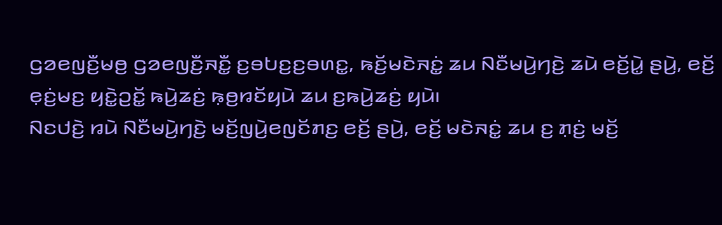ꤞꤤꤕꤜꤢꤪ꤬ꤗꤥ꤬ ꤞꤤꤕꤜꤢꤪ꤬ꤏꤢꤪ꤭ ꤢ꤬ꤋꤝꤢ꤬ꤢ꤬ꤋꤛꤢ꤭, ꤒꤢꤩ꤬ꤗꤢꤧꤏꤢꤦ꤭ ꤘꤣ ꤡꤢꤪꤗꤣꤧ꤬ꤚꤢꤧ꤬ ꤘꤣꤧ ꤕꤢꤩ꤬ꤣꤧ꤭ ꤔꤣꤧ꤬, ꤕꤢꤩ꤬ ꤕ꤫ꤢꤦ꤬ꤗꤢ꤬ ꤟꤢꤧ꤭ꤑꤢꤩ꤭ ꤒꤣꤧ꤬ꤘꤢꤦ꤬ ꤒ꤫ꤥ꤬ꤙꤢꤩꤟꤣꤧ ꤘꤣ ꤢ꤬ꤒꤣꤧ꤬ꤘꤢꤦ꤬ ꤟꤣꤧ꤯
ꤡꤢꤓꤢꤧ꤬ ꤙꤣꤧ ꤡꤢꤪꤗꤣꤧ꤬ꤚꤢꤧ꤬ ꤗꤢꤩ꤬ꤜꤣꤧ꤬ꤕꤜꤢꤩꤊꤢ꤬ ꤕꤢꤩ꤬ ꤔꤣꤧ꤬, ꤕꤢꤩ꤬ ꤗꤢꤧꤏꤢꤦ꤭ ꤘꤣ ꤢ꤬ ꤊ꤫ꤢꤦ꤬ ꤗꤢꤩ꤬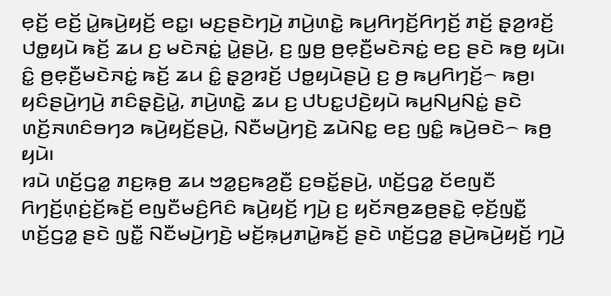ꤕ꤫ꤢꤩ꤬ ꤕꤢꤩ꤬ ꤣꤧ꤭ꤒꤣꤧ꤬ꤟꤢꤩ꤬ ꤕꤢ꤭꤯ ꤗꤢ꤬ꤔꤢꤧꤚꤣꤧ꤬ ꤊꤣꤧ꤬ꤛꤢꤧ꤭ ꤒꤣ꤬ꤖꤚꤢꤩ꤬ꤖꤚꤢꤩ꤬ ꤊꤢꤩ꤬ ꤔ꤫ꤤ꤬ꤙꤢꤩ꤬ ꤓꤥ꤭ꤟꤣꤧ ꤒꤢꤩ꤬ ꤘꤣ ꤢ꤬ ꤗꤢꤧꤏꤢꤦ꤭ ꤣꤧ꤭ꤔꤣꤧ꤬, ꤢ꤬ ꤜ꤫ꤥ꤬ ꤥ꤬ꤕ꤫ꤢꤪ꤬ꤗꤢꤧꤏꤢꤦ꤭ ꤕꤢ꤬ ꤔꤢꤧ ꤒꤥ꤬ ꤟꤣꤧ꤯ ꤢꤨ꤭ ꤥ꤬ꤕ꤫ꤢꤪ꤬ꤗꤢꤧꤏꤢꤦ꤭ ꤒꤢꤩ꤬ ꤘꤣ ꤢꤨ꤭ ꤔ꤫ꤤ꤬ꤙꤢꤩ꤬ ꤓꤥ꤭ꤟꤣꤧꤔꤣꤧ꤬ ꤢ꤬ ꤥ꤬ ꤒꤣ꤬ꤖꤚꤢꤩ꤬꤮ ꤒꤥ꤬꤯
ꤟꤢꤨꤔꤣꤧ꤬ꤚꤣꤧ꤬ ꤊꤢꤨꤔ꤫ꤢꤧ꤬ꤣꤧ꤭, ꤊꤣꤧ꤬ꤛꤢꤧ꤭ ꤘꤣ ꤢ꤬ ꤓꤝꤢ꤭ꤓꤢꤧ꤬ꤟꤣꤧ ꤒꤣ꤬ꤡꤣ꤬ꤡꤢꤦ꤭ ꤔꤢꤧ ꤛꤢꤩ꤬ꤏꤛꤢꤨꤋꤚꤤ ꤒꤣꤧ꤬ꤟꤢꤩ꤬ꤔꤣꤧ꤬, ꤡꤢꤪꤗꤣꤧ꤬ꤚꤢꤧ꤬ ꤘꤣꤧꤡꤢ꤭ ꤕꤢ꤬ ꤜꤢꤨ꤭ ꤒꤣꤧ꤬ꤋꤢꤧ꤮ ꤒꤥ꤬ ꤟꤣꤧ꤯
ꤙꤣꤧ ꤛꤢꤩ꤬ꤞꤤ꤭ ꤊꤢ꤬ꤒ꤫ꤥ꤬ ꤘꤣ ꤠꤤ꤭ꤢ꤬ꤒꤤ꤬ꤢꤪ꤬ ꤢ꤬ꤋꤢꤩ꤭ꤔꤣꤧ꤬, ꤛꤢꤩ꤬ꤞꤤ꤭ ꤢꤩꤕꤜꤢꤪ ꤖꤚꤢꤩ꤬ꤛ꤫ꤢꤦ꤬ꤢꤩ꤬ꤒꤢꤩ꤬ ꤕꤜꤢꤪꤗꤢꤨ꤬ꤖꤢꤨ ꤒꤣꤧ꤬ꤟꤢꤩ꤬ ꤚꤣꤧ꤬ ꤢ꤬ ꤟꤢꤩꤏꤥ꤬ꤘꤥ꤬ꤔꤢꤧ꤭ ꤕ꤫ꤢꤩ꤬ꤜꤢꤪ꤭ ꤛꤢꤩ꤬ꤞꤤ꤭ ꤔꤢꤧ ꤜꤢꤪ꤭ ꤡꤢꤪꤗꤣꤧ꤬ꤚꤢꤧ꤬ ꤗꤢꤩ꤬ꤒ꤫ꤣ꤬ꤊꤣꤧ꤭ꤒꤢꤩ꤬ ꤔꤢꤧ ꤛꤢꤩ꤬ꤞꤤ꤭ ꤔꤣꤧ꤬ꤒꤣꤧ꤬ꤟꤢꤩ꤬ ꤚꤣꤧ꤬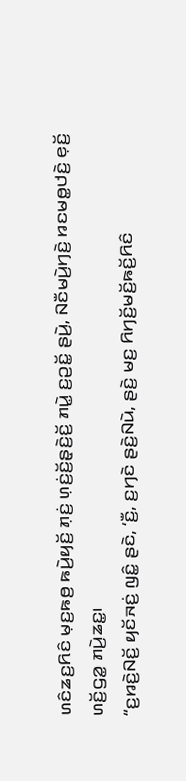ꤛꤢꤨꤘꤢ꤬ꤖꤢꤨ ꤗ꤫ꤢ꤬ꤒꤥ꤬ ꤒꤣꤧ꤬ꤟꤢꤩ꤬ ꤊ꤫ꤢꤦ꤬ ꤛ꤫ꤢꤦ꤬ꤢꤩ꤬ꤔ꤫ꤢꤧ꤬ꤢꤩ꤬ ꤊꤣꤧ꤭ ꤢ꤬ꤑꤢꤩ꤭ ꤔꤣꤧ꤬, ꤡꤢꤪꤗꤣꤧ꤬ꤚꤢꤧ꤬ ꤙꤢꤗꤥ꤭ꤓꤢꤧ꤬ ꤕ꤫ꤢꤩ꤬ ꤛꤢꤩ꤬ꤞꤤ꤭ ꤊꤣꤧ꤬ꤘꤢ꤭꤯
“ꤢ꤬ꤙꤢꤧ꤬ꤡꤢꤩ꤬ ꤟꤢꤩꤏꤢꤦ꤬ ꤜꤢꤨ꤭ ꤔꤢꤧ, ‘ꤢꤪ꤬, ꤢ꤬ꤚꤢꤧ ꤔꤢꤧ꤬ꤡꤣꤧ, ꤔꤢꤧ꤬ ꤗꤢ꤬ ꤖꤚꤢꤩ꤬ꤗꤢꤩ꤬ꤒꤢꤩ꤬ꤖꤢꤨ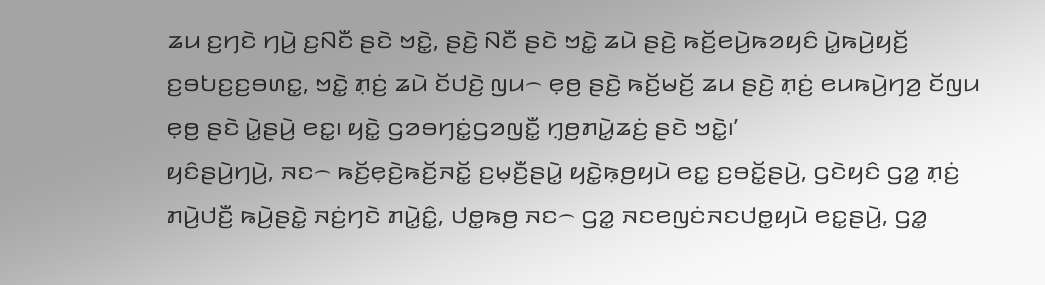ꤘꤣ ꤢ꤬ꤚꤢꤧ ꤚꤣꤧ꤬ ꤢ꤬ꤡꤢꤪ ꤔꤢꤧ ꤠꤢꤧ꤭, ꤔꤢꤧ꤬ ꤡꤢꤪ ꤔꤢꤧ ꤠꤢꤧ꤭ ꤘꤣꤧ ꤔꤢꤧ꤬ ꤒꤢꤩ꤬ꤕꤣꤧ꤬ꤒꤤꤟꤢꤨ ꤣꤧ꤭ꤒꤣꤧ꤬ꤟꤢꤩ꤬ ꤢ꤬ꤋꤝꤢ꤬ꤢ꤬ꤋꤛꤢ꤭, ꤠꤢꤧ꤭ ꤊ꤫ꤢꤦ꤬ ꤘꤣꤧ ꤢꤩꤓꤢꤧ꤬ ꤜꤣ꤮ ꤕ꤫ꤥ꤬ ꤔꤢꤧ꤬ ꤒꤢꤩ꤬ꤗꤢꤩ꤬ ꤘꤣ ꤔꤢꤧ꤬ ꤊ꤫ꤢꤦ꤬ ꤕꤣꤒꤣꤧ꤬ꤚꤤ꤬ ꤢꤩꤜꤣ ꤕ꤫ꤥ꤬ ꤔꤢꤧ ꤣꤧ꤭ꤔꤣꤧ꤬ ꤕꤢ꤭꤯ ꤟꤢꤧ꤭ ꤞꤤꤋꤚꤢꤦ꤭ꤞꤤꤜꤢꤪ꤭ ꤚ꤫ꤥ꤬ꤊꤣꤧ꤭ꤘꤢꤦ꤬ ꤔꤢꤧ ꤠꤢꤧ꤭꤯’
ꤟꤢꤨꤔꤣꤧ꤬ꤚꤣꤧ꤬, ꤏꤢ꤮ ꤒꤢꤩ꤬ꤕ꤫ꤢꤧ꤬ꤒꤢꤩ꤬ꤏꤢꤩ꤭ ꤢ꤬ꤗ꤫ꤢꤪ꤬ꤔꤣꤧ꤭ ꤟꤢꤧ꤭ꤒ꤫ꤥ꤬ꤟꤣꤧ ꤕꤢ꤭ ꤢ꤬ꤋꤢꤩ꤭ꤔꤣꤧ꤬, ꤞꤢꤧꤟꤢꤨ ꤞꤤ꤭ ꤊ꤫ꤢꤦ꤬ ꤊꤣꤧ꤬ꤓꤢꤪ꤬ ꤒꤣꤧ꤬ꤔꤢꤧ꤭ ꤏꤢꤦ꤬ꤚꤢꤧ ꤊꤣꤧ꤭ꤢꤨ꤭, ꤓꤥ꤭ꤒꤥ꤬ ꤏꤢ꤮ ꤞꤤ꤭ ꤏꤢꤕꤜꤢꤦꤏꤢꤓꤥ꤭ꤟꤣꤧ ꤕꤢ꤭ꤔꤣꤧ꤬, ꤞꤤ꤭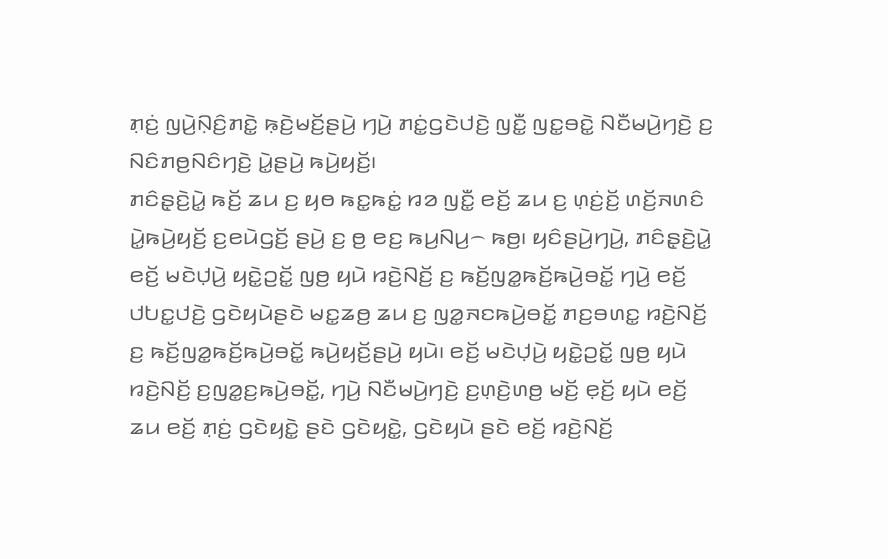ꤊ꤫ꤢꤦ꤬ ꤜꤣꤧ꤬ꤡ꤫ꤢꤨ꤬ꤊꤢꤧ꤭ ꤒ꤫ꤢꤧ꤬ꤗꤢꤩ꤬ꤔꤣꤧ꤬ ꤚꤣꤧ꤬ ꤊꤢꤦ꤭ꤞꤢꤧꤓꤢꤧ꤬ ꤜꤢꤪ꤭ ꤜꤢ꤭ꤋꤢꤧ꤭ ꤡꤢꤪꤗꤣꤧ꤬ꤚꤢꤧ꤬ ꤢ꤬ ꤡꤢꤨꤊꤥ꤬ꤡꤢꤨꤚꤢꤧ꤬ ꤣꤧ꤭ꤔꤣꤧ꤬ ꤒꤣꤧ꤬ꤟꤢꤩ꤬꤯
ꤊꤢꤨꤔ꤫ꤢꤧ꤬ꤣꤧ꤭ ꤒꤢꤩ꤬ ꤘꤣ ꤢ꤬ ꤟꤥ ꤒꤢ꤭ꤒꤢꤦ꤭ ꤙꤤ ꤜꤢꤪ꤭ ꤕꤢꤩ꤬ ꤘꤣ ꤢ꤬ ꤛ꤫ꤢꤦ꤬ꤢꤩ꤬ ꤛꤢꤩ꤬ꤏꤛꤢꤨ ꤣꤧ꤭ꤒꤣꤧ꤬ꤟꤢꤩ꤬ ꤢ꤬ꤕꤣꤧꤞꤢꤩ꤬ ꤔꤣꤧ꤬ ꤢ꤬ ꤥ꤬ ꤕꤢ꤬ ꤒꤣ꤬ꤡꤣ꤬꤮ ꤒꤥ꤬꤯ ꤟꤢꤨꤔꤣꤧ꤬ꤚꤣꤧ꤬, ꤊꤢꤨꤔ꤫ꤢꤧ꤬ꤣꤧ꤭ ꤕꤢꤩ꤬ ꤗꤢꤧꤓ꤫ꤣꤧ꤬ ꤟꤢꤧ꤭ꤑꤢꤩ꤭ ꤜꤥ꤬ ꤟꤣꤧ ꤙꤢꤧ꤬ꤡꤢꤩ꤬ ꤢ꤬ ꤒꤢꤩ꤬ꤜꤤ꤭ꤒꤢꤩ꤬ꤒꤣꤧ꤬ꤋꤢꤩ꤭ ꤚꤣꤧ꤬ ꤕꤢꤩ꤬ ꤓꤝꤢ꤭ꤓꤢꤧ꤬ ꤞꤢꤧꤟꤣꤧꤔꤢꤧ ꤗꤢ꤭ꤘꤥ꤬ ꤘꤣ ꤢ꤬ ꤜꤤ꤭ꤏꤢꤒꤣꤧ꤬ꤋꤢꤩ꤭ ꤊꤢ꤬ꤋꤛꤢ꤭ ꤙꤢꤧ꤬ꤡꤢꤩ꤬ ꤢ꤬ ꤒꤢꤩ꤬ꤜꤤ꤭ꤒꤢꤩ꤬ꤒꤣꤧ꤬ꤋꤢꤩ꤭ ꤒꤣꤧ꤬ꤟꤢꤩ꤬ꤔꤣꤧ꤬ ꤟꤣꤧ꤯ ꤕꤢꤩ꤬ ꤗꤢꤧꤓ꤫ꤣꤧ꤬ ꤟꤢꤧ꤭ꤑꤢꤩ꤭ ꤜꤥ꤬ ꤟꤣꤧ ꤙꤢꤧ꤬ꤡꤢꤩ꤬ ꤢ꤬ꤜꤤ꤭ꤢ꤬ꤒꤣꤧ꤬ꤋꤢꤩ꤭, ꤚꤣꤧ꤬ ꤡꤢꤪꤗꤣꤧ꤬ꤚꤢꤧ꤬ ꤢ꤬ꤛ꤫ꤢꤧ꤬ꤛꤥ꤬ ꤗꤢꤩ꤬ ꤕ꤫ꤢꤩ꤬ ꤟꤣꤧ ꤕꤢꤩ꤬ ꤘꤣ ꤕꤢꤩ꤬ ꤊ꤫ꤢꤦ꤬ ꤞꤢꤧꤟꤢꤧ꤭ ꤔꤢꤧ ꤞꤢꤧꤟꤢꤧ꤭, ꤞꤢꤧꤟꤣꤧ ꤔꤢꤧ ꤕꤢꤩ꤬ ꤙꤢꤧ꤬ꤡꤢꤩ꤬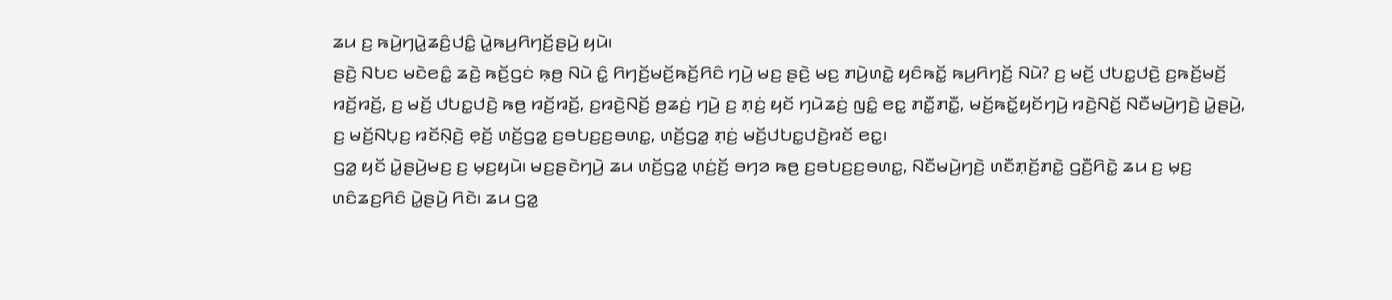ꤘꤣ ꤢ꤬ ꤒꤣꤧ꤬ꤚꤣꤧ꤭ꤘꤢꤨ꤬ꤓꤢꤨ꤭ ꤣꤧ꤭ꤒꤣ꤬ꤖꤚꤢꤩ꤬ꤔꤣꤧ꤬ ꤟꤣꤧ꤯
ꤔꤢꤧ꤬ ꤡꤝꤢ ꤗꤢꤧꤕꤢꤨ꤭ ꤘꤢꤧ꤬ ꤒꤢꤩ꤬ꤞꤢꤦ ꤒ꤫ꤥ꤬ ꤡꤣꤧ ꤢꤨ꤭ ꤖꤚꤢꤩ꤬ꤗꤢꤩ꤬ꤒꤢꤩ꤬ꤖꤢꤨ ꤚꤣꤧ꤬ ꤗꤢ꤬ ꤔꤢꤧ꤬ ꤗꤢ꤬ ꤊꤣꤧ꤬ꤛꤢꤧ꤭ ꤟꤢꤨꤒꤢꤩ꤭ ꤒꤣ꤬ꤖꤚꤢꤩ꤬ ꤡꤣꤧ? ꤢ꤬ ꤗꤢꤩ꤬ ꤓꤝꤢ꤭ꤓꤢꤧ꤬ ꤢ꤬ꤒꤢꤩ꤬ꤗꤢꤩ꤬ ꤙꤢꤩ꤬ꤙꤢꤩ꤬, ꤢ꤬ ꤗꤢꤩ꤬ ꤓꤝꤢ꤭ꤓꤢꤧ꤬ ꤒꤥ꤬ ꤙꤢꤩ꤬ꤙꤢꤩ꤬, ꤢ꤬ꤙꤢꤧ꤬ꤡꤢꤩ꤬ ꤥ꤬ꤘꤢꤦ꤬ ꤚꤣꤧ꤬ ꤢ꤬ ꤊ꤫ꤢꤦ꤬ ꤟꤢꤩ ꤚꤣꤧꤘꤢꤦ꤬ ꤜꤢꤨ꤭ ꤕꤢ꤭ ꤊꤢꤪ꤭ꤊꤢꤪ꤭, ꤗꤢꤩ꤬ꤒꤢꤩ꤭ꤟꤢꤩꤚꤣꤧ꤬ ꤙꤢꤧ꤬ꤡꤢꤩ꤬ ꤡꤢꤪꤗꤣꤧ꤬ꤚꤢꤧ꤬ ꤣꤧ꤭ꤔꤣꤧ꤬, ꤢ꤬ ꤗꤢꤩ꤬ꤡꤝ꤫ꤢ꤬ ꤙꤢꤩꤡ꤫ꤢꤧ꤬ ꤕ꤫ꤢꤩ꤬ ꤛꤢꤩ꤬ꤞꤤ꤭ ꤢ꤬ꤋꤝꤢ꤬ꤢ꤬ꤋꤛꤢ꤭, ꤛꤢꤩ꤬ꤞꤤ꤭ ꤊ꤫ꤢꤦ꤬ ꤗꤢꤩ꤬ꤓꤝꤢ꤭ꤓꤢꤧ꤬ꤙꤢꤩ ꤕꤢ꤭꤯
ꤞꤤ꤭ ꤟꤢꤩ ꤣꤧ꤭ꤔꤣꤧ꤬ꤗꤢ꤬ ꤢ꤬ ꤗ꤫ꤢ꤬ꤟꤣꤧ꤯ ꤗꤢ꤬ꤔꤢꤧꤚꤣꤧ꤬ ꤘꤣ ꤛꤢꤩ꤬ꤞꤤ꤭ ꤛ꤫ꤢꤦ꤬ꤢꤩ꤬ ꤋꤚꤤ ꤒꤥ꤬ ꤢ꤬ꤋꤝꤢ꤬ꤢ꤬ꤋꤛꤢ꤭, ꤡꤢꤪꤗꤣꤧ꤬ꤚꤢꤧ꤬ ꤛꤢꤪꤊ꤫ꤢꤩ꤬ꤊꤢꤧ꤭ ꤞꤢꤪ꤬ꤖꤢꤧ꤭ ꤘꤣ ꤢ꤬ ꤗ꤫ꤢ꤬ ꤛꤢꤨꤘꤢ꤬ꤖꤢꤨ ꤣꤧ꤭ꤔꤣꤧ꤬ ꤖꤢꤧ꤯ ꤘꤣ ꤞꤤ꤭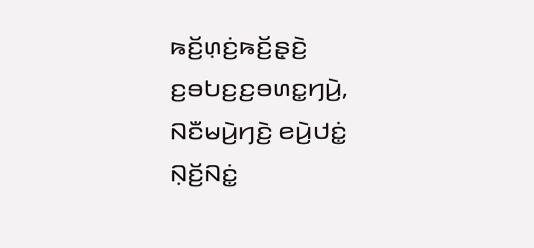ꤒꤢꤩ꤬ꤛ꤫ꤢꤦ꤬ꤒꤢꤩ꤬ꤔ꤫ꤢꤧ꤬ ꤢ꤬ꤋꤝꤢ꤬ꤢ꤬ꤋꤛꤢ꤭ꤚꤣꤧ꤬, ꤡꤢꤪꤗꤣꤧ꤬ꤚꤢꤧ꤬ ꤕꤣꤧ꤬ꤓꤢꤦ꤭ ꤡ꤫ꤢꤩ꤬ꤡꤢꤦ꤭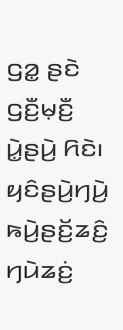ꤞꤤ꤭ ꤔꤢꤧ ꤞꤢꤪ꤬ꤗ꤫ꤢꤪ꤬ ꤣꤧ꤭ꤔꤣꤧ꤬ ꤖꤢꤧ꤯ ꤟꤢꤨꤔꤣꤧ꤬ꤚꤣꤧ꤬ ꤒꤣꤧ꤬ꤔꤢꤩ꤬ꤘꤢꤨ꤬ ꤚꤣꤧꤘꤢꤦ꤬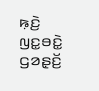ꤒ꤫ꤢꤧ꤬ ꤜꤢ꤭ꤋꤢꤧ꤭ ꤞꤤꤔ꤫ꤢꤩ꤬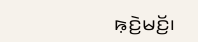ꤒ꤫ꤢꤧ꤬ꤗꤢꤩ꤬꤯